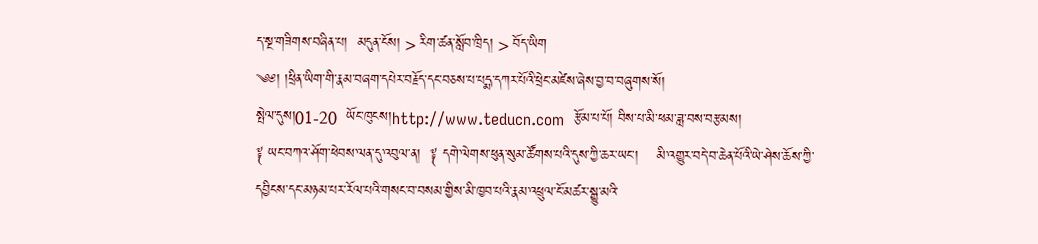ད་སྔ་གཟིགས་བཞིན་པ།  མདུན་ངོས། > རིག་ཚན་སློབ་ཁྲིད། > བོད་ཡིག
༄༅། །ཕྲིན་ཡིག་གི་རྣམ་བཞག་དཔེར་བརྗོད་དང་བཅས་པ་པདྨ་དཀར་པོའི་ཕྲེང་མཛེས་ཞེས་བྱ་བ་བཞུགས་སོ།
སྤེལ་དུས།01-20  ཡོང་ཁུངས།http://www.teducn.com  རྩོམ་པ་པོ། བིས་པ་མི་ཕམ་ཟླ་བས་བརྩམས།
༈ ཡང་བཀའ་ཤོག་ཕེབས་ལན་དུ་འབུལ་ན།  ༈ དགེ་ལེགས་ཕུན་སུམ་ཚོགས་པའི་དུས་ཀྱི་ཆར་ཡང་།    མི་འགྱུར་བདེ་བ་ཆེན་པོའི་ཡེ་ཤེས་ཆོས་ཀྱི་དབྱིངས་དང་མཉམ་པར་རོལ་པའི་གསང་བ་བསམ་གྱིས་མི་ཁྱབ་པའི་རྣམ་འཕྲུལ་ངོ་མཚར་སྒྱུ་མའི་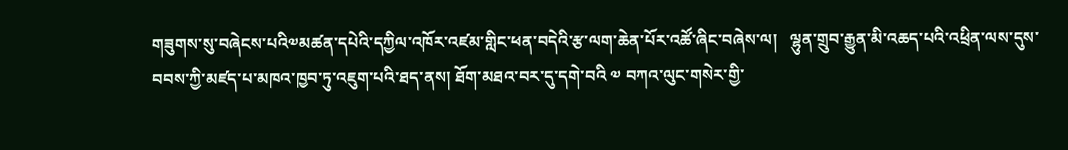གཟུགས་སུ་བཞེངས་པའི༧མཚན་དཔེའི་དཀྱིལ་འཁོར་འཛམ་གླིང་ཕན་བདེའི་རྩ་ལག་ཆེན་པོར་འཚོ་ཞིང་བཞེས་ལ།   ལྷུན་གྲུབ་རྒྱུན་མི་འཆད་པའི་འཕྲིན་ལས་དུས་བབས་ཀྱི་མཛད་པ་མཁའ་ཁྱབ་ཏུ་འཇུག་པའི་ཐད་ནས། ཐོག་མཐའ་བར་དུ་དགེ་བའི ༧ བཀའ་ལུང་གསེར་གྱི་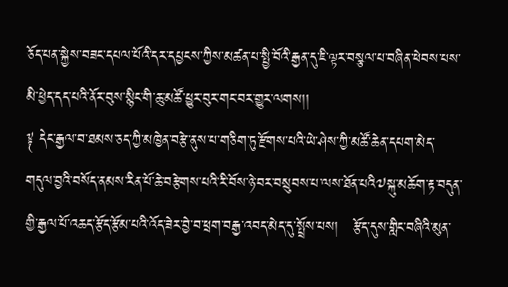ཅོད་པན་སྐྱེས་བཟང་དཔལ་པོའི་དར་དཔྱངས་ཀྱིས་མཚན་པ་སྤྱི་བོའི་རྒྱན་དུ་ཇི་ལྟར་བསྩལ་པ་བཞིན་ཕེབས་པས་མི་ཕྱེད་དད་པའི་ནོར་བུས་སྙིང་གི་ཆུ་མཚོ་ཕྱུར་བུར་གང་བར་གྱུར་ལགས།།
༈ དེང་རྒྱལ་བ་ཐམས་ཅད་ཀྱི་མཁྱེན་བརྩེ་ནུས་པ་གཅིག་ཏུ་རྫོགས་པའི་ཡེ་ཤེས་ཀྱི་མཚོ་ཆེན་དཔག་མེད་གདུལ་བྱའི་བསོད་ནམས་རིན་པོ་ཆེ་བརྩེགས་པའི་རི་བོས་ཉེ་བར་བསྲུབས་པ་ལས་ཐོན་པའི༧སྐུ་མཆོག་རྟ་བདུན་གྱི་རྒྱལ་པོ་འཆད་རྩོད་རྩོམ་པའི་འོད་ཟེར་བྱེ་བ་ཕྲག་བརྒྱ་འབད་མེད་དུ་སྤྲོས་པས།   རྩོད་དུས་གླིང་བཞིའི་མུན་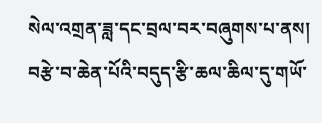སེལ་འགྲན་ཟླ་དང་བྲལ་བར་བཞུགས་པ་ནས། བརྩེ་བ་ཆེན་པོའི་བདུད་རྩི་ཆལ་ཆིལ་དུ་གཡོ་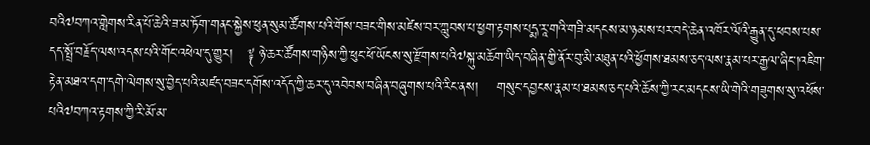བའི༧བཀའ་གླེགས་རིན་པོ་ཆེའི་ཟ་མ་ཏོག་གནང་སྐྱེས་ཕུན་སུམ་ཚོགས་པའི་གོས་བཟང་གིས་མཛེས་བར་ཀླུབས་པ་ཕྱག་རྟགས་པདྨ་རཱ་གའི་གཟི་མདངས་མ་ཉམས་པར་བདེ་ཆེན་འཁོར་ལོའི་རྒྱུན་དུ་ཕབས་པས་དད་སྤྲོ་བརྗོད་ལས་འདས་པའི་གོང་འཕེལ་དུ་གྱུར།   ༈ ཉེ་ཆར་ཚོགས་གཉིས་ཀྱི་ཕུང་ཕོ་ཡོངས་སུ་རྫོགས་པའི༧སྐུ་མཆོག་ཡིད་བཞིན་གྱི་ནོར་བུ་མི་མཐུན་པའི་ཕྱོགས་ཐམས་ཅད་ལས་རྣམ་པར་རྒྱལ་ཞིང་།འཇིག་རྟེན་མཐའ་དག་དགེ་ལེགས་སུ་བྱེད་པའི་མཛད་བཟང་དགོས་འདོད་ཀྱི་ཆར་དུ་འབེབས་བཞིན་བཞུགས་པའི་རིང་ནས།    གསུང་དབྱངས་རྣམ་པ་ཐམས་ཅད་པའི་ཆོས་ཀྱི་རང་མདངས་ཡི་གེའི་གཟུགས་སུ་འཕོས་པའི༧བཀའ་རྟགས་ཀྱི་རི་མོ་མ་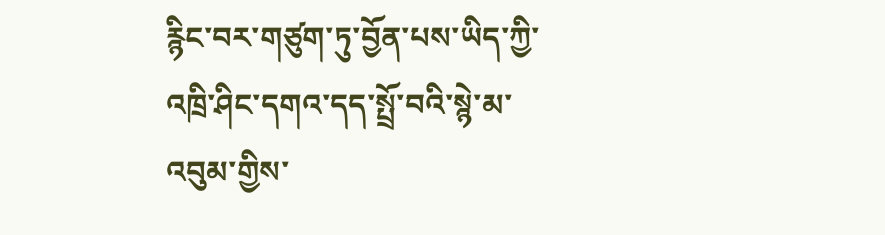རྙིང་བར་གཙུག་ཏུ་བྱོན་པས་ཡིད་ཀྱི་འཁྲི་ཤིང་དགའ་དད་སྤྲོ་བའི་སྙེ་མ་འབུམ་གྱིས་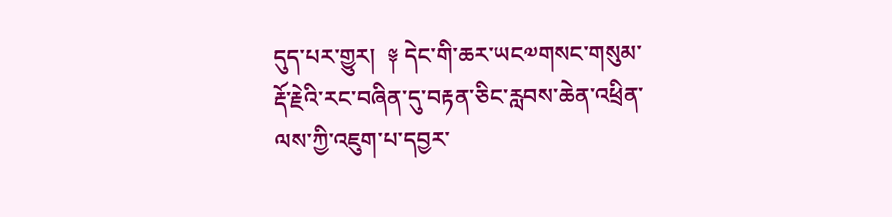དུད་པར་གྱུར།  ༈ དེང་གི་ཆར་ཡང༧གསང་གསུམ་རྡོ་རྗེའི་རང་བཞིན་དུ་བརྟན་ཅིང་རླབས་ཆེན་འཕྲིན་ལས་ཀྱི་འཇུག་པ་དབྱར་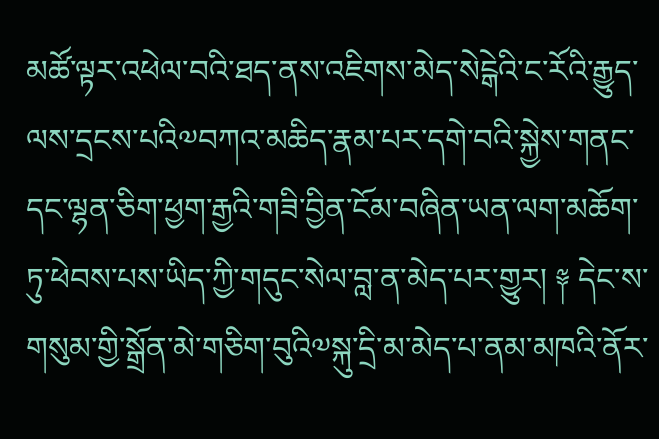མཚོ་ལྟར་འཕེལ་བའི་ཐད་ནས་འཇིགས་མེད་སེངྒེའི་ང་རོའི་རྒྱུད་ལས་དྲངས་པའི༧བཀའ་མཆིད་རྣམ་པར་དགེ་བའི་སྐྱེས་གནང་དང་ལྷན་ཅིག་ཕྱག་རྒྱའི་གཟི་བྱིན་ངོམ་བཞིན་ཡན་ལག་མཆོག་ཏུ་ཕེབས་པས་ཡིད་ཀྱི་གདུང་སེལ་བླ་ན་མེད་པར་གྱུར། ༈ དེང་ས་གསུམ་གྱི་སྒྲོན་མེ་གཅིག་བུའི༧སྐུ་དྲི་མ་མེད་པ་ནམ་མཁའི་ནོར་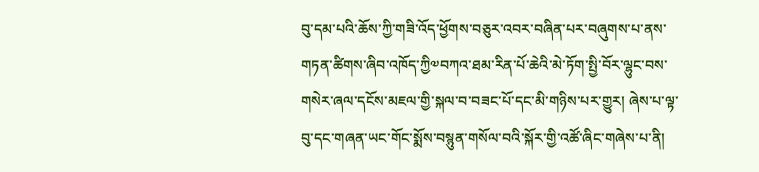བུ་དམ་པའི་ཆོས་ཀྱི་གཟི་འོད་ཕྱོགས་བཅུར་འབར་བཞིན་པར་བཞུགས་པ་ནས་གཏན་ཚིགས་ཞིབ་འཁོད་ཀྱི༧བཀའ་ཐམ་རིན་པོ་ཆེའི་མེ་ཏོག་སྤྱི་བོར་ལྷུང་བས་གསེར་ཞལ་དངོས་མཇལ་གྱི་སྐལ་བ་བཟང་པོ་དང་མི་གཉིས་པར་གྱུར། ཞེས་པ་ལྟ་བུ་དང་གཞན་ཡང་གོང་སྨོས་བསྙུན་གསོལ་བའི་སྐོར་གྱི་འཚོ་ཞིང་གཞེས་པ་ནི།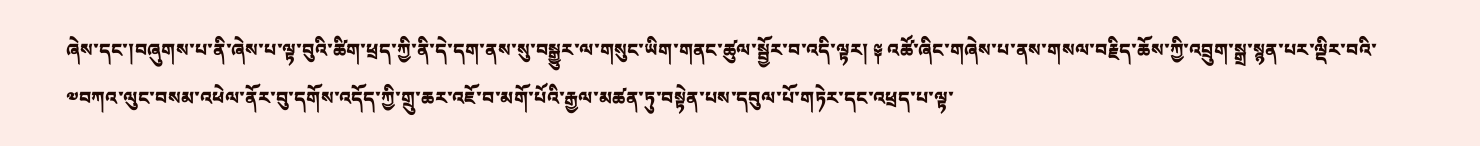ཞེས་དང་།བཞུགས་པ་ནི་ཞེས་པ་ལྟ་བུའི་ཚིག་ཕྲད་ཀྱི་ནི་དེ་དག་ནས་སུ་བསྒྱུར་ལ་གསུང་ཡིག་གནང་ཚུལ་སྦྱོར་བ་འདི་ལྟར། ༈ འཚོ་ཞིང་གཞེས་པ་ནས་གསལ་བརྗིད་ཆོས་ཀྱི་འབྲུག་སྒྲ་སྙན་པར་ལྡིར་བའི་༧བཀའ་ལུང་བསམ་འཕེལ་ནོར་བུ་དགོས་འདོད་ཀྱི་གྲུ་ཆར་འཇོ་བ་མགོ་པོའི་རྒྱལ་མཚན་ཏུ་བསྟེན་པས་དབུལ་པོ་གཏེར་དང་འཕྲད་པ་ལྟ་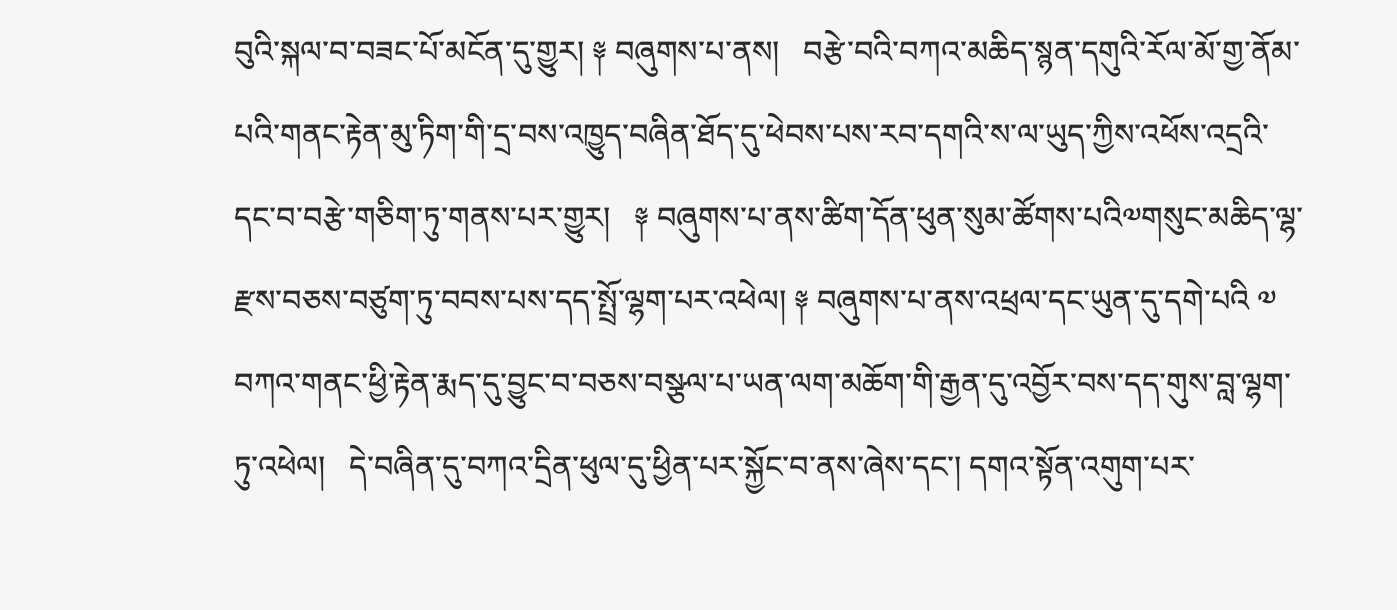བུའི་སྐལ་བ་བཟང་པོ་མངོན་དུ་གྱུར། ༈ བཞུགས་པ་ནས།   བརྩེ་བའི་བཀའ་མཆིད་སྙན་དགུའི་རོལ་མོ་གྱ་ནོམ་པའི་གནང་རྟེན་མུ་ཏིག་གི་དྲ་བས་འཁྱུད་བཞིན་ཐོད་དུ་ཕེབས་པས་རབ་དགའི་ས་ལ་ཡུད་ཀྱིས་འཕོས་འདྲའི་དང་བ་བརྩེ་གཅིག་ཏུ་གནས་པར་གྱུར།   ༈ བཞུགས་པ་ནས་ཚིག་དོན་ཕུན་སུམ་ཚོགས་པའི༧གསུང་མཆིད་ལྷ་རྫས་བཅས་བཙུག་ཏུ་བབས་པས་དད་སྤྲོ་ལྷག་པར་འཕེལ། ༈ བཞུགས་པ་ནས་འཕྲལ་དང་ཡུན་དུ་དགེ་པའི ༧ བཀའ་གནང་ཕྱི་རྟེན་རྨད་དུ་བྱུང་བ་བཅས་བསྩལ་པ་ཡན་ལག་མཆོག་གི་རྒྱན་དུ་འབྱོར་བས་དད་གུས་བླ་ལྷག་ཏུ་འཕེལ།   དེ་བཞིན་དུ་བཀའ་དྲིན་ཕུལ་དུ་ཕྱིན་པར་སྐྱོང་བ་ནས་ཞེས་དང་། དགའ་སྟོན་འགུག་པར་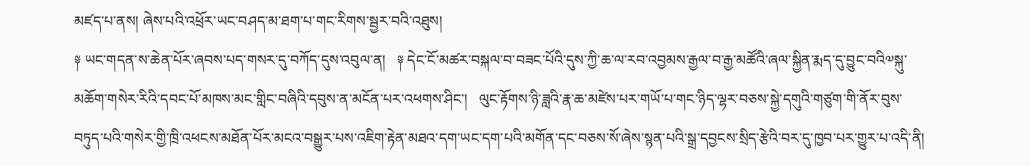མཛད་པ་ནས། ཞེས་པའི་འཕྲོར་ཡང་བཤད་མ་ཐག་པ་གང་རིགས་སྦྱར་བའི་འཐུས།
༈ ཡང་གདན་ས་ཆེན་པོར་ཞབས་པད་གསར་དུ་བཀོད་དུས་འབུལ་ན།   ༈ དེང་ངོ་མཚར་བསྐལ་བ་བཟང་པོའི་དུས་ཀྱི་ཆ་ལ་རབ་འབྱམས་རྒྱལ་བ་རྒྱ་མཚོའི་ཞལ་སྐྱིན་རྨད་དུ་བྱུང་བའི༧སྐུ་མཆོག་གསེར་རིའི་དབང་པོ་མཁས་མང་གླིང་བཞིའི་དབུས་ན་མངོན་པར་འཕགས་ཤིང་།   ལུང་རྟོགས་ཉི་ཟླའི་རྣ་ཆ་མཛེས་པར་གཡོ་པ་གང་ཉིད་ལྷར་བཅས་སྐྱེ་དགུའི་གཙུག་གི་ནོར་བུས་བཏུད་པའི་གསེར་གྱི་ཁྲི་འཕངས་མཐོན་པོར་མངའ་བསྒྱུར་པས་འཇིག་རྟེན་མཐའ་དག་ཡང་དག་པའི་མགོན་དང་བཅས་སོ་ཞེས་སྙན་པའི་སྒྲ་དབྱངས་སྲིད་རྩེའི་བར་དུ་ཁྱབ་པར་གྱུར་པ་འདི་ནི།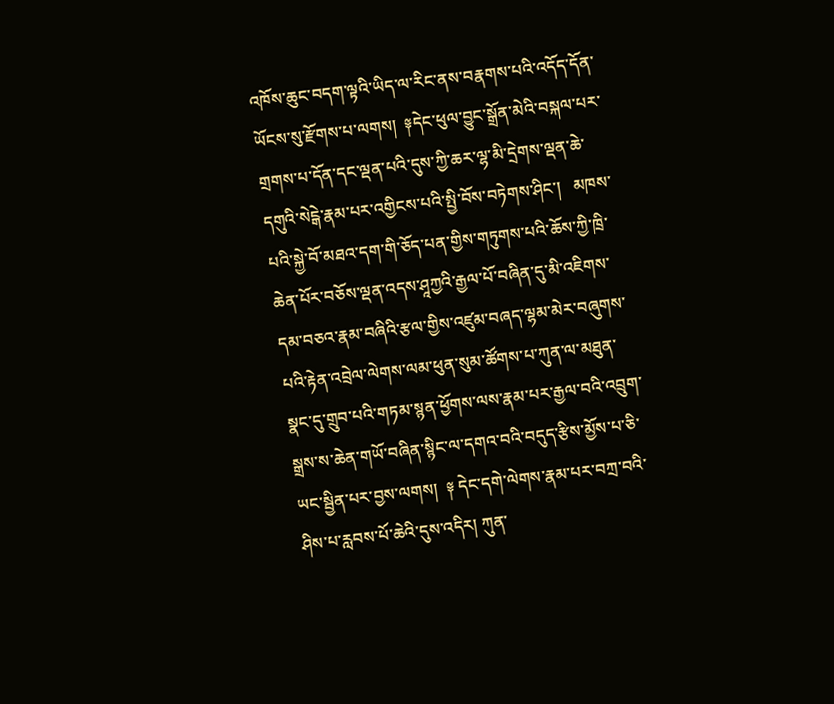འཁོས་ཆུང་བདག་ལྟའི་ཡིད་ལ་རིང་ནས་བརྣགས་པའི་འདོད་དོན་ཡོངས་སུ་རྫོགས་པ་ལགས།  ༈དེང་ཕུལ་བྱུང་སྒྲོན་མེའི་བསྐལ་པར་གྲགས་པ་དོན་དང་ལྡན་པའི་དུས་ཀྱི་ཆར་ལྷ་མི་དྲེགས་ལྡན་ཆེ་དགུའི་སེངྒེ་རྣམ་པར་འགྱིངས་པའི་སྤྱི་བོས་བཏེགས་ཤིང་།   མཁས་པའི་སྐྱེ་བོ་མཐའ་དག་གི་ཅོད་པན་གྱིས་གཏུགས་པའི་ཆོས་ཀྱི་ཁྲི་ཆེན་པོར་བཅོས་ལྡན་འདས་ཤཱཀྱའི་རྒྱལ་པོ་བཞིན་དུ་མི་འཇིགས་དམ་བཅའ་རྣམ་བཞིའི་རྩལ་གྱིས་འཛུམ་བཞད་ལྷམ་མེར་བཞུགས་པའི་རྟེན་འབྲེལ་ལེགས་ལམ་ཕུན་སུམ་ཚོགས་པ་ཀུན་ལ་མཐུན་སྣང་དུ་གྲུབ་པའི་གཏམ་སྙན་ཕྱོགས་ལས་རྣམ་པར་རྒྱལ་བའི་འབྲུག་སྒྲས་ས་ཆེན་གཡོ་བཞིན་སྙིང་ལ་དགའ་བའི་བདུད་རྩིས་མྱོས་པ་ཅི་ཡང་སྦྱིན་པར་བྱས་ལགས།  ༈ དེང་དགེ་ལེགས་རྣམ་པར་བཀྲ་བའི་ཤིས་པ་རླབས་པོ་ཆེའི་དུས་འདིར། ཀུན་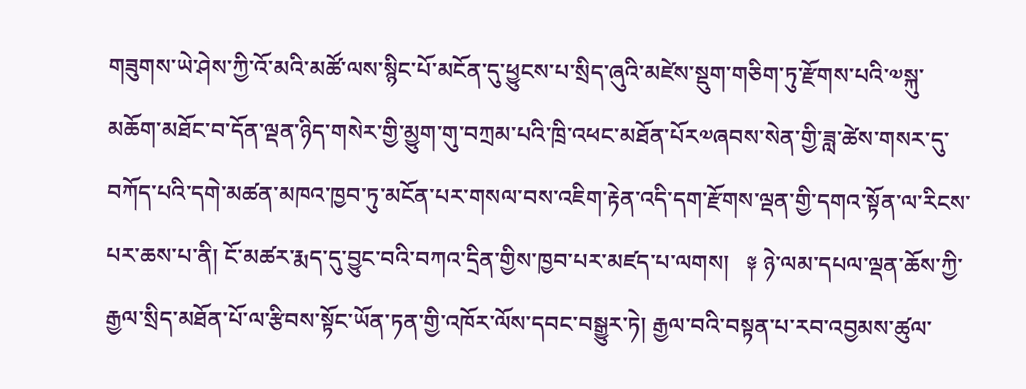གཟུགས་ཡེ་ཤེས་ཀྱི་འོ་མའི་མཚོ་ལས་སྙིང་པོ་མངོན་དུ་ཕྱུངས་པ་སྲིད་ཞུའི་མཛེས་སྡུག་གཅིག་ཏུ་རྫོགས་པའི་༧སྐུ་མཆོག་མཐོང་བ་དོན་ལྡན་ཉིད་གསེར་གྱི་མྱུག་གུ་བཀྲམ་པའི་ཁྲི་འཕང་མཐོན་པོར༧ཞབས་སེན་གྱི་ཟླ་ཚེས་གསར་དུ་བཀོད་པའི་དགེ་མཚན་མཁའ་ཁྱབ་ཏུ་མངོན་པར་གསལ་བས་འཇིག་རྟེན་འདི་དག་རྫོགས་ལྡན་གྱི་དགའ་སྟོན་ལ་རིངས་པར་ཆས་པ་ནི། ངོ་མཚར་རྨད་དུ་བྱུང་བའི་བཀའ་དྲིན་གྱིས་ཁྱབ་པར་མཛད་པ་ལགས།   ༈ ཉེ་ལམ་དཔལ་ལྡན་ཆོས་ཀྱི་རྒྱལ་སྲིད་མཐོན་པོ་ལ་རྩིབས་སྟོང་ཡོན་ཏན་གྱི་འཁོར་ལོས་དབང་བསྒྱུར་ཏེ། རྒྱལ་བའི་བསྟན་པ་རབ་འབྱམས་ཚུལ་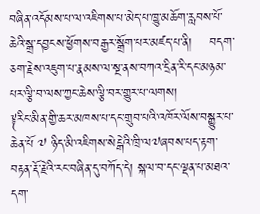བཞིན་འདོམས་པ་ལ་འཇིགས་པ་མེད་པ་ཁྱུ་མཆོག་རླབས་པོ་ཆེའི་སྒྲ་དབྱངས་ཕྱོགས་བརྒྱར་སྒྲོག་པར་མཛད་པ་ནི།    བདག་ཅག་རྗེས་འཇུག་པ་རྣམས་ལ་སྔ་ནས་བཀའ་དྲིན་རི་དང་མཉམ་པར་ལྕི་བ་ལས་ཀྱང་ཆེས་ལྕི་བར་གྱུར་པ་ལགས།
༈རིང་མིན་གྱི་ཆར་མཁས་པ་དང་གྲུབ་པའི་འཁོར་ལོས་བསྒྱུར་པ་ཆེན་པོ ༧ ཉིད་མི་འཇིགས་སེངྒེའི་ཁྲི་ལ༧ཞབས་པད་རྟག་བརྟན་རྡོ་རྗེའི་རང་བཞིན་དུ་བཀོད་དེ། སྐལ་བ་དང་ལྡན་པ་མཐའ་དག་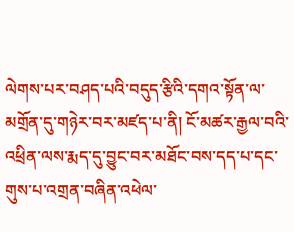ལེགས་པར་བཤད་པའི་བདུད་རྩིའི་དགའ་སྟོན་ལ་མགྲོན་དུ་གཉེར་བར་མཛད་པ་ནི། ངོ་མཚར་རྒྱལ་བའི་འཕྲིན་ལས་རྨད་དུ་བྱུང་བར་མཐོང་བས་དད་པ་དང་གུས་པ་འགྲན་བཞིན་འཕེལ་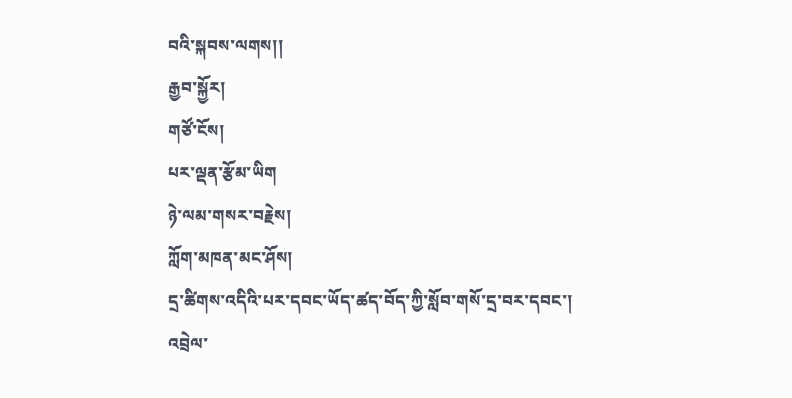བའི་སྐབས་ལགས།།
རྒྱབ་སྐྱོར།
གཙོ་ངོས།
པར་ལྡན་རྩོམ་ཡིག
ཉེ་ལམ་གསར་བརྗེས།
ཀློག་མཁན་མང་ཤོས།
དྲ་ཚིགས་འདིའི་པར་དབང་ཡོད་ཚད་བོད་ཀྱི་སློབ་གསོ་དྲ་བར་དབང་།
འབྲེལ་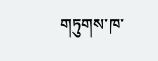གཏུགས་ཁ་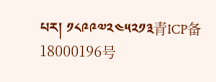པར། ༡༨༩༩༧༢༤༥༢༡༣青ICP备18000196号